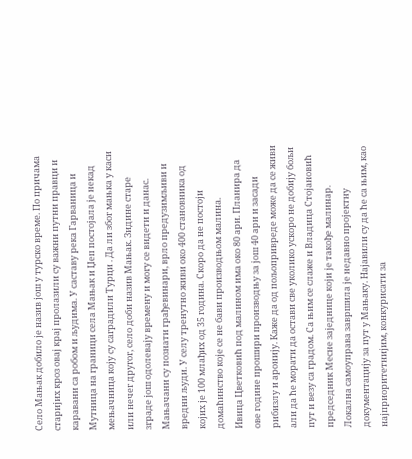Село Мањак добило је назив још у турско време. По причама старијих кроз овај крај пролазили су важни путни правци и каравани са робом и људима. У саставу река Гарваница и Мутница на граници села Мањак и Џеп постојала је некад мењачница коју су саградили Турци . Да ли због мањка у каси или нечег другог, село доби назив Мањак. Зидине старе зграде још одолевају времену и могу се видети и данас.
Мањачани су познати грађевинари, врло предузимљиви и вредни људи. У селу тренутно живи око 400 становника од којих је 100 млађих од 35 година. Скоро да не постоји домаћинство које се не бави производњом малина.
Ивица Цветковић под малином има око 80 ари. Планира да ове године прошири производњу за још 40 ари и засади рибизлу и аронију. Каже да од пољопривреде може да се живи али да ће морати да остави све уколико ускоро не добију бољи пут и везу са градом. Са њим се слаже и Владица Стојановић председник Месне заједнице који је такође малинар.
Локална самоуправа завршила је недавно пројектну документацију за пут у Мањаку. Најавили су да ће са њим, као најприоритетнијим, конкурисати за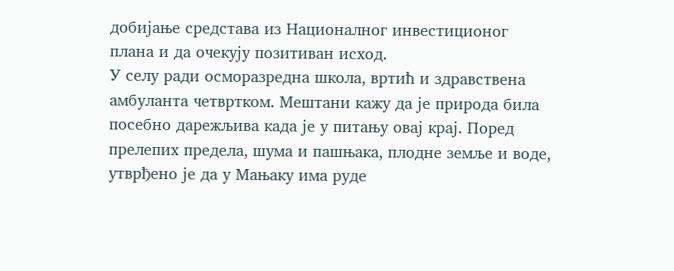добијање средстава из Националног инвестиционог плана и да очекују позитиван исход.
У селу ради осморазредна школа, вртић и здравствена амбуланта четвртком. Мештани кажу да је природа била посебно дарежљива када је у питању овај крај. Поред прелепих предела, шума и пашњака, плодне земље и воде, утврђено је да у Мањаку има руде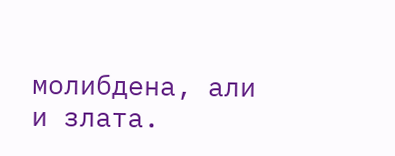молибдена, али и злата.